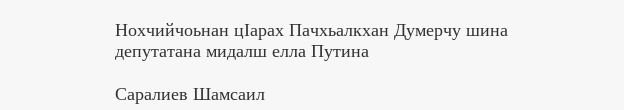Нохчийчоьнан цIарах Пачхьалкхан Думерчу шина депутатана мидалш елла Путина

Саралиев Шамсаил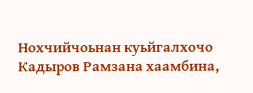Нохчийчоьнан куьйгалхочо Кадыров Рамзана хаамбина,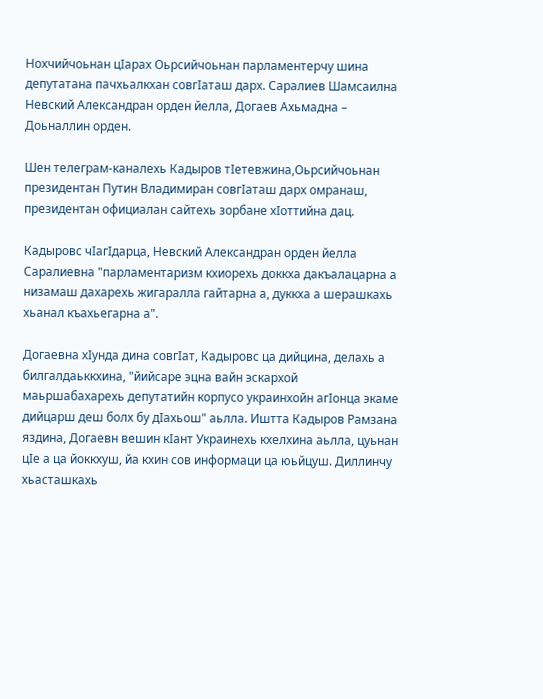Нохчийчоьнан цIарах Оьрсийчоьнан парламентерчу шина депутатана пачхьалкхан совгIаташ дарх. Саралиев Шамсаилна Невский Александран орден йелла, Догаев Ахьмадна – Доьналлин орден.

Шен телеграм-каналехь Кадыров тIетевжина,Оьрсийчоьнан президентан Путин Владимиран совгIаташ дарх омранаш, президентан официалан сайтехь зорбане хIоттийна дац.

Кадыровс чIагIдарца, Невский Александран орден йелла Саралиевна "парламентаризм кхиорехь доккха дакъалацарна а низамаш дахарехь жигаралла гайтарна а, дуккха а шерашкахь хьанал къахьегарна а".

Догаевна хIунда дина совгIат, Кадыровс ца дийцина, делахь а билгалдаьккхина, "йийсаре эцна вайн эскархой маьршабахарехь депутатийн корпусо украинхойн агIонца экаме дийцарш деш болх бу дIахьош" аьлла. Иштта Кадыров Рамзана яздина, Догаевн вешин кIант Украинехь кхелхина аьлла, цуьнан цIе а ца йоккхуш, йа кхин сов информаци ца юьйцуш. Диллинчу хьасташкахь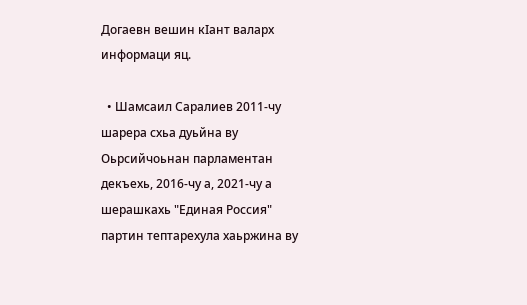Догаевн вешин кIант валарх информаци яц.

  • Шамсаил Саралиев 2011-чу шарера схьа дуьйна ву Оьрсийчоьнан парламентан декъехь, 2016-чу а, 2021-чу а шерашкахь "Единая Россия" партин тептарехула хаьржина ву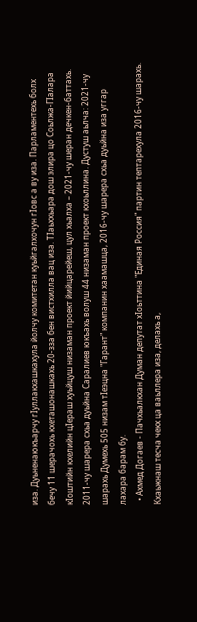иза. Дуьненаюкъарчу гIуллакхашкахула йолчу комитетан куьйгалхочун гIовс а ву иза. Парламентехь болх бечу 11 шерачохь кхеташонашкахь 20-зза бен вистхилла вац иза. ТIаьххьара дош элира цо Соьлжа-ГIалара кIоштийн кхелийн цIераш хуьйцуш низаман проект йийцарейеш, цул хьалха – 2021-чу шеран дечкен-баттахь. 2011-чу шарера схьа дуьйна Саралиев юкъахь волуш 44 низаман проект кхоьллина. Дустуш аьлча: 2021-чу шарахь Думехь 505 низам тIеэцна "Гарант" компанин хаамашца, 2016-чу шарера схьа дуьйна иза уггар лахара барам бу.
  • Ахмед Догаев - Пачхьалкхан Думан депутат хIоьттина "Единая Россия" партин тептарехула 2016-чу шарахь. Кхаьжнаш тесча чекх ца ваьллера иза, делахь а,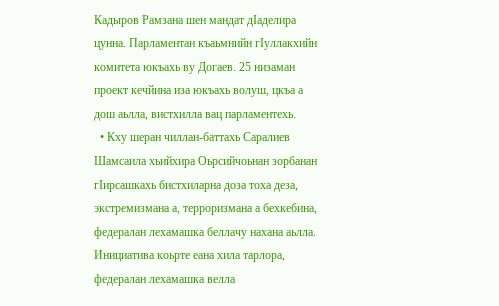Кадыров Рамзана шен мандат дIаделира цунна. Парламентан къаьмнийн гIуллакхийн комитета юкъахь ву Догаев. 25 низаман проект кечйина иза юкъахь волуш, цкъа а дош аьлла, вистхилла вац парламентехь.
  • Кху шеран чиллан-баттахь Саралиев Шамсаила хьийхира Оьрсийчоьнан зорбанан гIирсашкахь бистхиларна доза тоха деза, экстремизмана а, терроризмана а бехкебина, федералан лехамашка беллачу нахана аьлла. Инициатива коьрте еана хила тарлора, федералан лехамашка велла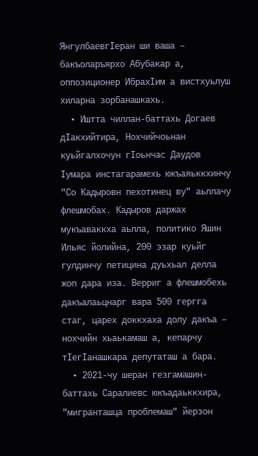ЯнгулбаевгIеран ши ваша – бакъоларъярхо Абубакар а, оппозиционер ИбрахIим а вистхуьлуш хиларна зорбанашкахь.
  • Иштта чиллан-баттахь Догаев дIакхийтира, Нохчийчоьнан куьйгалхочун гIоьнчас Даудов Iумара инстагарамехь юкъаяьккхинчу "Со Кадыровн пехотинец ву" аьллачу флешмобах. Кадыров даржах мукъаваккха аьлла, политико Яшин Ильяс йолийна, 200 эзар куьйг гулдинчу петицина дуьхьал делла жоп дара иза. Верриг а флешмобехь дакъалаьцнарг вара 500 гергга стаг, царех доккхаха долу дакъа – нохчийн хьаькамаш а, кепарчу тIегIанашкара депутаташ а бара.
  • 2021-чу шеран гезгамашин-баттахь Саралиевс юкъадаьккхира, "мигранташца проблемаш" йерзон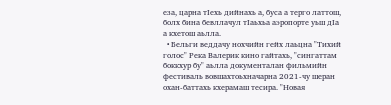еза, царна тIехь дийнахь а, буса а терго латтош, болх бина бевллачул тIаьхьа аэропорте уьш дIа а кхетош аьлла.
  • Бельги веддачу нохчийн гейх лаьцна "Тихий голос" Река Валерик кино гайтахь, "сингаттам боккхур бу" аьлла документалан фильмийн фестиваль вовшахтоьхначарна 2021-чу шеран охан-баттахь кхерамаш тесира. "Новая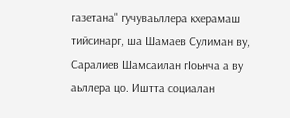газетана" гучуваьллера кхерамаш тийсинарг, ша Шамаев Сулиман ву, Саралиев Шамсаилан гIоьнча а ву аьллера цо. Иштта социалан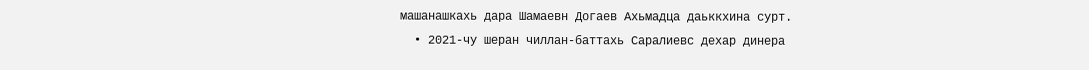машанашкахь дара Шамаевн Догаев Ахьмадца даьккхина сурт.
  • 2021-чу шеран чиллан-баттахь Саралиевс дехар динера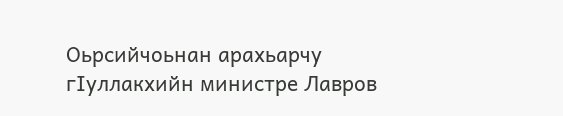Оьрсийчоьнан арахьарчу гIуллакхийн министре Лавров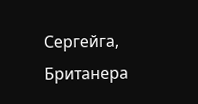Сергейга, Британера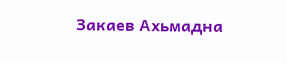Закаев Ахьмадна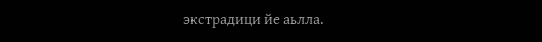экстрадици йе аьлла.